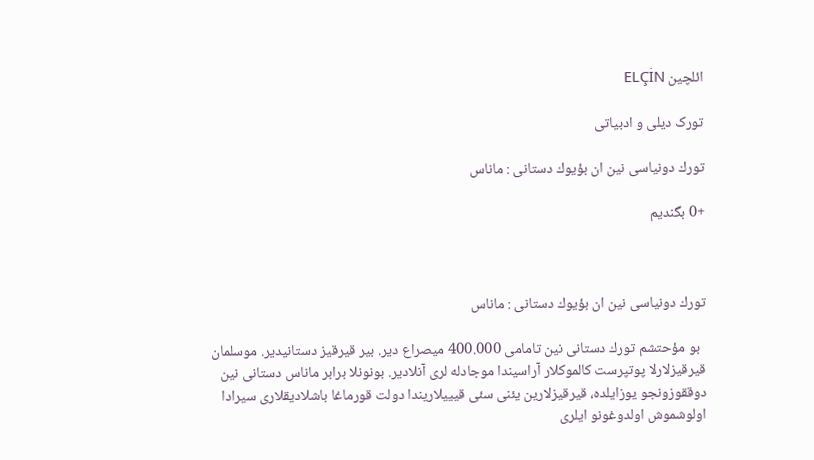ائلچین ELÇİN

تورک دیلی و ادبیاتی

تورك دونیاسی نین ان بؤیوك دستانی : ماناس

+0 بگندیم



تورك دونیاسی نین ان بؤیوك دستانی : ماناس

  بو مؤحتشم تورك دستانی نین تامامی 400.000 میصراع دیر. بیر قیرقیز دستانیدیر. موسلمان قیرقیزلارلا پوتپرست كالموكلار آراسیندا موجادله لری آنلادیر. بونونلا برابر ماناس دستانی نین دوققوزونجو یوزایلده، قیرقیزلارین یئنی سئی قیییلاریندا دولت قورماغا باشلادیقلاری سیرادا اولوشموش اولدوغونو ایلری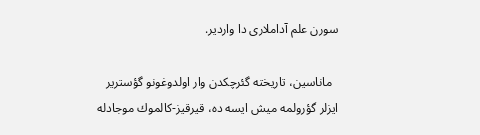سورن علم آداملاری دا واردیر.

  ماناسین، تاریخته گئرچكدن وار اولدوغونو گؤستریر ایزلر گؤرولمه میش ایسه ده، قیرقیز-كالموك موجادله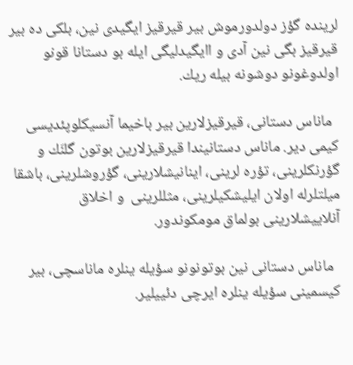لرینده گؤز دولدورموش بیر قیرقیز ایگیدی نین، بلكی ده بیر قیرقیز بگی نین آدی و اایگیدلیگی ایله بو دستانا قونو اولدوغونو دوشونه بیله ریك.

  ماناس دستانی، قیرقیزلارین بیر باخیما آنسیكلوپئدیسی كیمی دیر. ماناس دستانیندا قیرقیزلارین بوتون گلنَك و گؤرنكلرینی، تؤره لرینی، اینانیشلارینی، گؤروشلرینی، باشقا میلتلرله اولان ایلیشكیلرینی، مثللرینی  و اخلاق آنلاییشلارینی بولماق مومكوندور.

  ماناس دستانی نین بوتونونو سؤیله ینلره ماناسچی، بیر كیسمینی سؤیله ینلره ایرچی دئییلیر.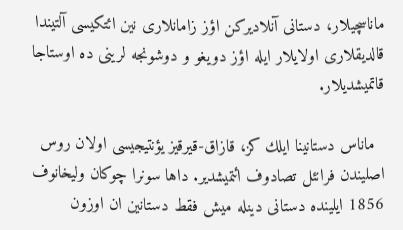ماناسچیلار، دستانی آنلادیركن اؤز زامانلاری نین ائتكیسی آلتیندا قالدیقلاری اولایلار ایله اؤز دویغو و دوشونجه لرینی ده اوستاجا قاتمیشدیلار.

  ماناس دستانینا ایلك كز، قازاق-قیرقیز یؤنتیجیسی اولان روس اصلیندن فرانئل تصادوف ائتمیشدیر. داها سونرا چوكان ولیخانوف 1856 ایلینده دستانی دینله میش فقط دستانین ان اوزون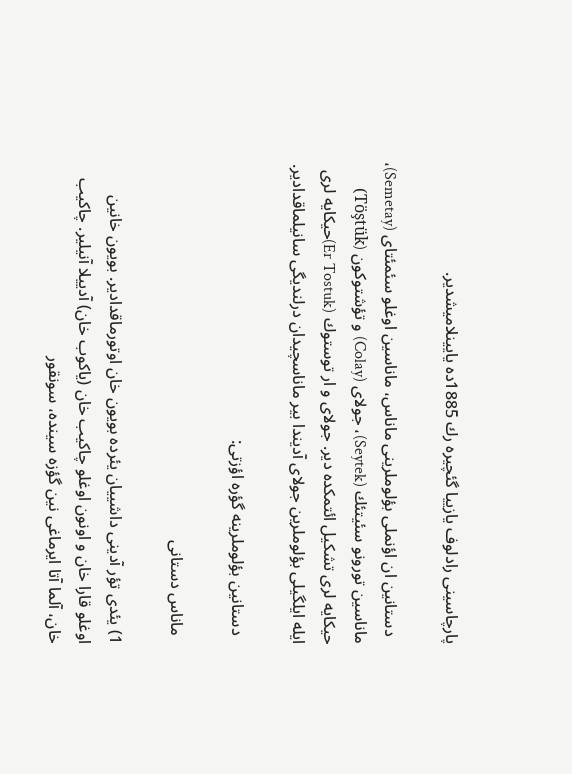پارچاسینی رادلوف یازییا گئچیره رك 1885ده یایینلامیشدیر.

  دستانین ان اؤنملی بؤلوملرینی ماناس، ماناسین اوغلو سئمئتای (Semetay)، ماناسین تورونو سئیتئك (Seytek)، جولای (Colay) و تؤشتوكون (Töştük) حیكایه لری تشكیل ائتمكده دیر. جولای و ار توستوك (Er Tostuk)حیكایه لری ایله ایلگیلی بؤلوملرین جولای آدیندا بیر ماناسچیدان درلندیگی سانیلماقدادیر.

  دستانین بؤلوملرینه گؤره اؤزتی:

  ماناس دستانی

1) یئدی تؤر آدینی داشییان یئرده بویون خان اوتورماقدادیر. بویون خانین اوغلو قارا خان و اونون اوغلو چاكیب خان (یاكوب خان) آدییلا آنیلیر. چاكیب خان، آلما آتا ایرماغی نین گؤزه سینده، سونقور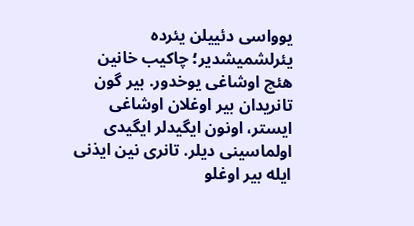یوواسی دئییلن یئرده یئرلشمیشدیر؛ چاكیب خانین هئچ اوشاغی یوخدور. بیر گون تانریدان بیر اوغلان اوشاغی ایستر، اونون ایگیدلر ایگیدی اولماسینی دیلر. تانری نین ایذنی ایله بیر اوغلو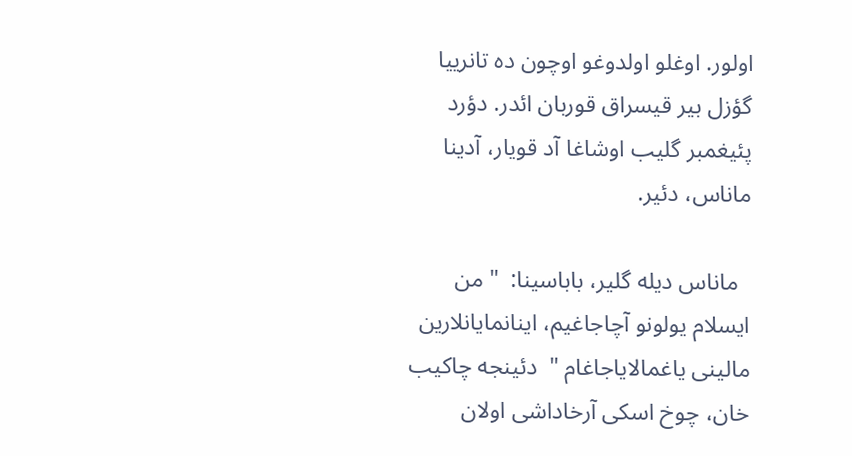اولور. اوغلو اولدوغو اوچون ده تانرییا گؤزل بیر قیسراق قوربان ائدر. دؤرد پئیغمبر گلیب اوشاغا آد قویار، آدینا ماناس، دئیر.

  ماناس دیله گلیر، باباسینا:  " من ایسلام یولونو آچاجاغیم، اینانمایانلارین مالینی یاغمالایاجاغام "  دئینجه چاكیب خان، چوخ اسكی آرخاداشی اولان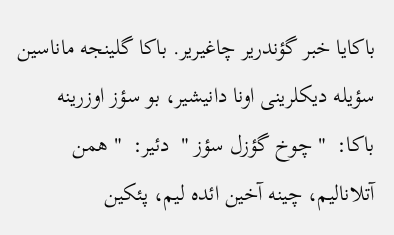باكایا خبر گؤندریر چاغیریر. باكا گلینجه ماناسین سؤیله دیكلرینی اونا دانیشیر، بو سؤز اوزرینه باكا:  " چوخ گؤزل سؤز "  دئیر:  " همن آتلانالیم، چینه آخین ائده لیم، پئكین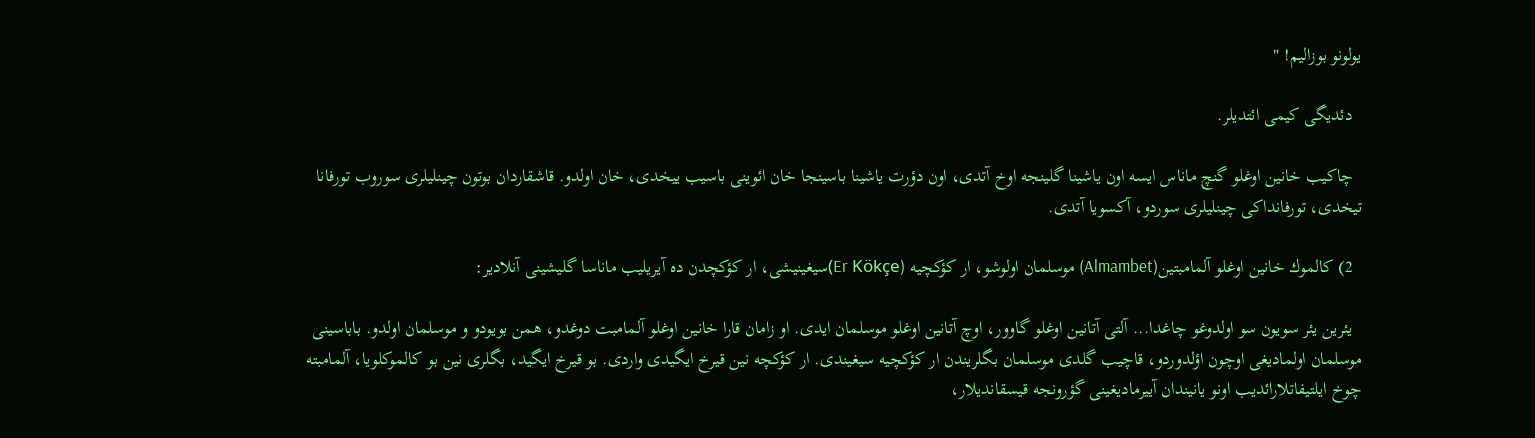یولونو بوزالیم! "

  دئدیگی كیمی ائتدیلر.

  چاكیب خانین اوغلو گنچ ماناس ایسه اون یاشینا گلینجه اوخ آتدی، اون دؤرت یاشینا باسینجا خان ائوینی باسیب ییخدی، خان اولدو. قاشقاردان بوتون چینلیلری سوروب تورفانا تیخدی، تورفانداكی چینلیلری سوردو، آكسویا آتدی.

  2) كالموك خانین اوغلو آلمامبتین(Almambet) موسلمان اولوشو، ار كؤكچیه (Er Kökçe)سیغینیشی، ار كؤكچدن ده آیریلیب ماناسا گلیشینی آنلادیر:

  یئرین یئر سویون سو اولدوغو چاغدا... آلتی آتانین اوغلو گاوور، اوچ آتانین اوغلو موسلمان ایدی. او زامان قارا خانین اوغلو آلمامبت دوغدو، همن بویودو و موسلمان اولدو. باباسینی موسلمان اولمادیغی اوچون اؤلدوردو، قاچیب گلدی موسلمان بگلریندن ار كؤكچیه سیغیندی. ار كؤكچه نین قیرخ ایگیدی واردی. بو قیرخ ایگید، بگلری نین بو كالموكلویا، آلمامبته چوخ ایلتیفاتلارائدیب اونو یانیندان آییرمادیغینی گؤرونجه قیسقاندیلار،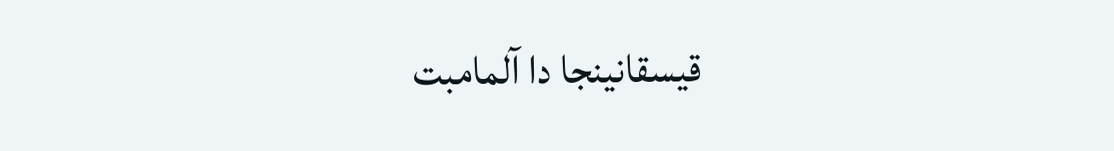قیسقانینجا دا آلمامبت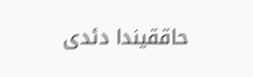حاققیندا دئدی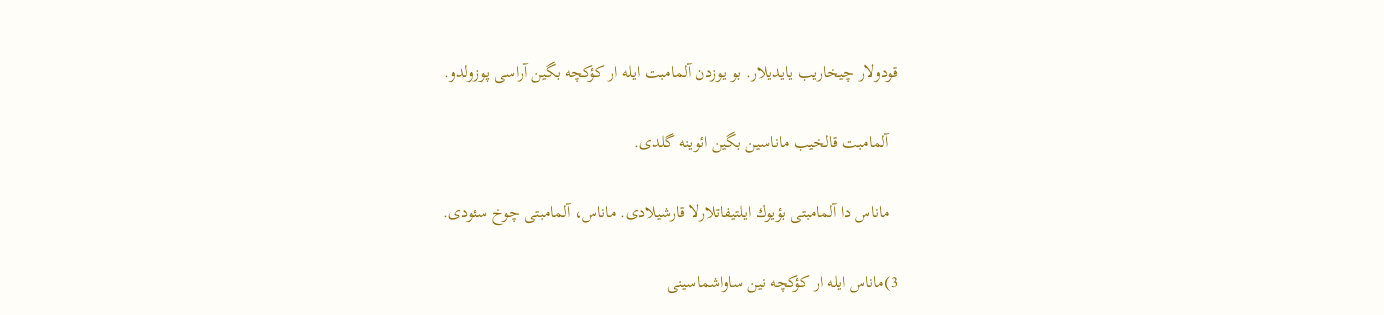قودولار چیخاریب یایدیلار. بو یوزدن آلمامبت ایله ار كؤكچه بگین آراسی پوزولدو.

  آلمامبت قالخیب ماناسین بگین ائوینه گلدی.

  ماناس دا آلمامبتی بؤیوك ایلتیفاتلارلا قارشیلادی. ماناس، آلمامبتی چوخ سئودی.

3)ماناس ایله ار كؤكچه نین ساواشماسینی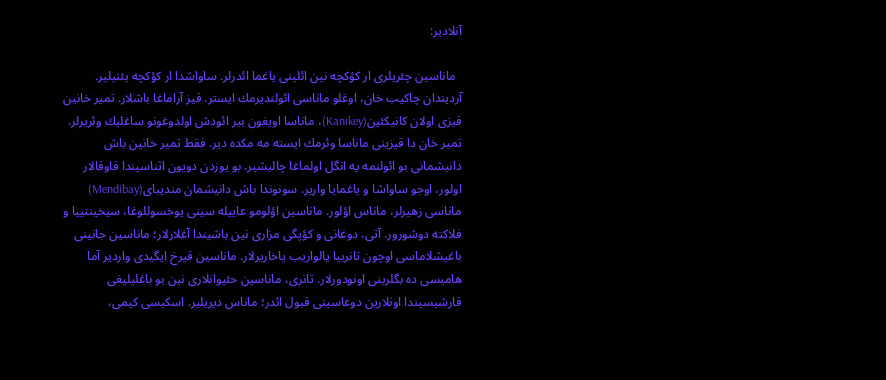آنلادیر:

  ماناسین چئریلری ار كؤكچه نین ائلینی یاغما ائدرلر. ساواشدا ار كؤكچه یئنیلیر. آردیندان چاكیب خان، اوغلو ماناسی ائولندیرمك ایستر. قیز آراماغا باشلار. تمیر خانین قیزی اولان كانیكئین(Kanıkey)، ماناسا اویغون بیر ائودش اولدوغونو ساغلیك وئریرلر. تمیر خان دا قیزینی ماناسا وئرمك ایسته مه مكده دیر. فقط تمیر خانین باش دانیشمانی بو ائولنمه یه انگل اولماغا چالیشیر. بو یوزدن دویون اثناسیندا قاوقالار اولور، اوجو ساواشا و یاغمایا واریر. سونوندا باش دانیشمان مندیبای(Mendibay) ماناسی زهیرلر، ماناس اؤلور. ماناسین اؤلومو عاییله سینی یوخسوللوغا، سیخینتییا و فلاكته دوشورور. آتی، دوغانی و كؤپگی مزاری نین باشیندا آغلارلار؛ ماناسین جانینی باغیشلاماسی اوچون تانرییا یالواریب یاخاریرلار. ماناسین قیرخ ایگیدی واردیر آما هامیسی ده بگلرینی اونودورلار. تانری، ماناسین حئیوانلاری نین بو باغلیلیغی قارشیسیندا اونلارین دوعاسینی قبول ائدر؛ ماناس دیریلیر. اسكیسی كیمی،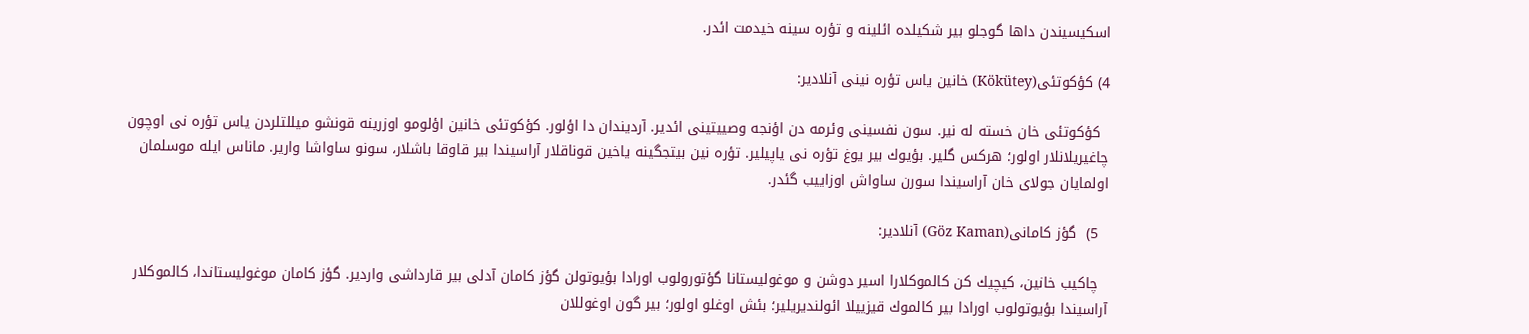اسكیسیندن داها گوجلو بیر شكیلده ائلینه و تؤره سینه خیدمت ائدر.

4) كؤكوتئی(Kökütey) خانین یاس تؤره نینی آنلادیر:

  كؤكوتئی خان خسته له نیر. سون نفسینی وئرمه دن اؤنجه وصییتینی ائدیر. آردیندان دا اؤلور. كؤكوتئی خانین اؤلومو اوزرینه قونشو میللتلردن یاس تؤره نی اوچون چاغیریلانلار اولور؛ هركس گلیر. بؤیوك بیر یوغ تؤره نی یاپیلیر. تؤره نین بیتجگینه یاخین قوناقلار آراسیندا بیر قاوقا باشلار، سونو ساواشا واریر. ماناس ایله موسلمان اولمایان جولای خان آراسیندا سورن ساواش اوزاییب گئدر.

  5)  گؤز كامانی(Göz Kaman) آنلادیر:

  چاكیب خانین، كیچیك كن كالموكلارا اسیر دوشن و موغولیستانا گؤتورولوب اورادا بؤیوتولن گؤز كامان آدلی بیر قارداشی واردیر. گؤز كامان موغولیستاندا، كالموكلار آراسیندا بؤیوتولوب اورادا بیر كالموك قیزییلا ائولندیریلیر؛ بئش اوغلو اولور؛ بیر گون اوغوللان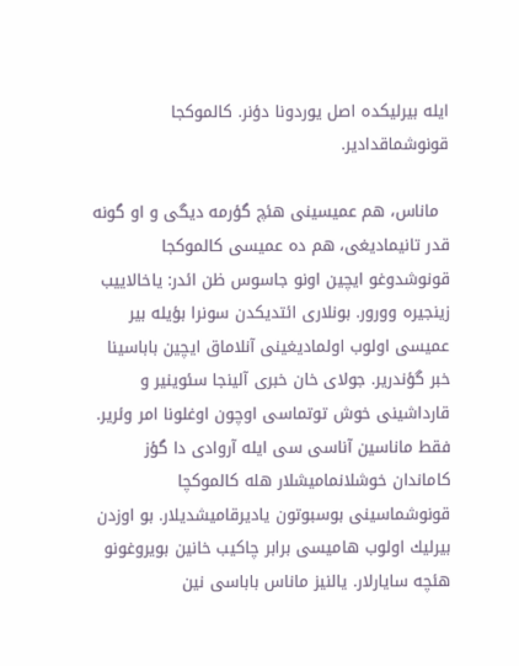ایله بیرلیكده اصل یوردونا دؤنر. كالموكجا قونوشماقدادیر.

  ماناس، هم عمیسینی هئچ گؤرمه دیگی و او گونه قدر تانیمادیغی، هم ده عمیسی كالموكجا قونوشدوغو ایچین اونو جاسوس ظن ائدر: یاخالاییب زینجیره وورور. بونلاری ائتدیكدن سونرا بؤیله بیر عمیسی اولوب اولمادیغینی آنلاماق ایچین باباسینا خبر گؤندریر. جولای خان خبری آلینجا سئوینیر و قارداشینی خوش توتماسی اوچون اوغلونا امر وئریر. فقط ماناسین آناسی سی ایله آروادی دا گؤز كاماندان خوشلانمامیشلار هله كالموكچا قونوشماسینی بوسبوتون یادیرقامیشدیلار. بو اوزدن بیرلیك اولوب هامیسی برابر چاكیب خانین بویروغونو هئچه سایارلار. یالنیز ماناس باباسی نین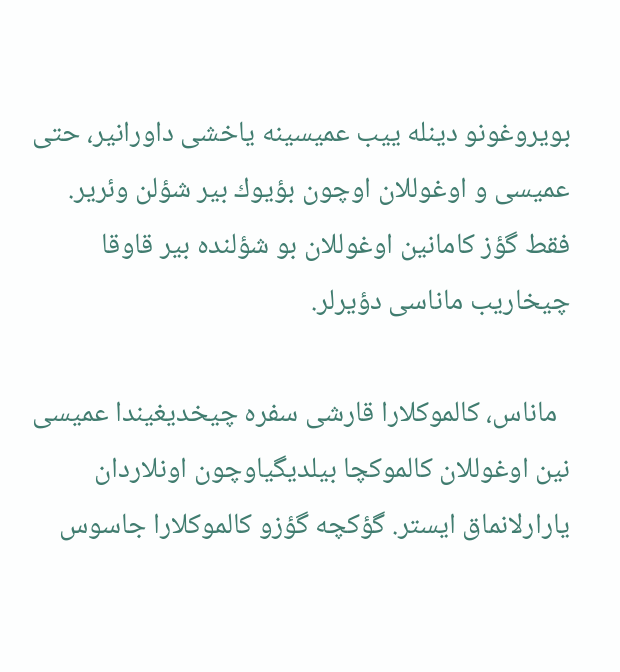بویروغونو دینله ییب عمیسینه یاخشی داورانیر، حتی عمیسی و اوغوللان اوچون بؤیوك بیر شؤلن وئریر. فقط گؤز كامانین اوغوللان بو شؤلنده بیر قاوقا چیخاریب ماناسی دؤیرلر.

  ماناس، كالموكلارا قارشی سفره چیخدیغیندا عمیسی نین اوغوللان كالموكچا بیلدیگیاوچون اونلاردان یارارلانماق ایستر. گؤكچه گؤزو كالموكلارا جاسوس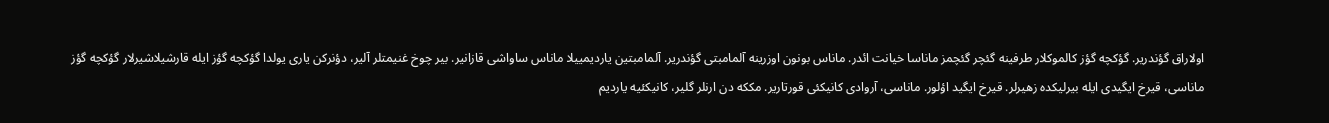اولاراق گؤندریر. گؤكچه گؤز كالموكلار طرفینه گئچر گئچمز ماناسا خیانت ائدر. ماناس بونون اوزرینه آلمامبتی گؤندریر. آلمامبتین یاردیمییلا ماناس ساواشی قازانیر. بیر چوخ غنیمتلر آلیر، دؤنركن یاری یولدا گؤكچه گؤز ایله قارشیلاشیرلار گؤكچه گؤز ماناسی، قیرخ ایگیدی ایله بیرلیكده زهیرلر. قیرخ ایگید اؤلور. ماناسی، آروادی كانیكئی قورتاریر. مككه دن ارنلر گلیر، كانیكئیه یاردیم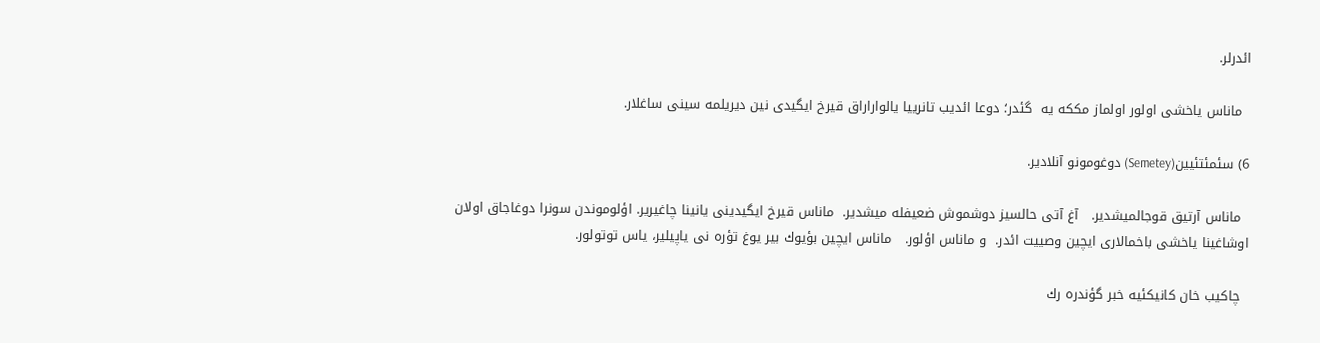ائدرلر.

  ماناس یاخشی اولور اولماز مككه یه  گئدر؛ دوعا ائدیب تانرییا یالواراراق قیرخ ایگیدی نین دیریلمه سینی ساغلار.

6) سئمئتئیین(Semetey) دوغومونو آنلادیر.

  ماناس آرتیق قوجالمیشدیر.   آغ آتی حالسیز دوشموش ضعیفله میشدیر.  ماناس قیرخ ایگیدینی یانینا چاغیریر. اؤلوموندن سونرا دوغاجاق اولان اوشاغینا یاخشی باخمالاری ایچین وصییت ائدر.  و ماناس اؤلور.   ماناس ایچین بؤیوك بیر یوغ تؤره نی یاپیلیر، یاس توتولور.

  چاكیب خان كانیكئیه خبر گؤندره رك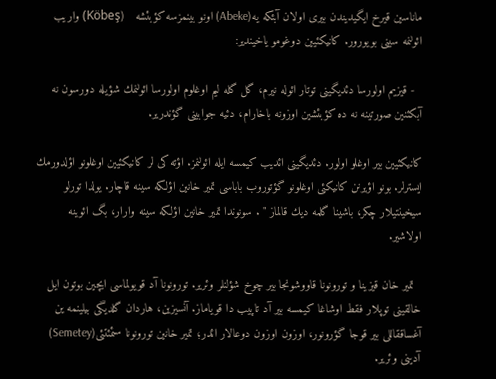ماناسین قیرخ ایگیدیندن بیری اولان آبئكه یه(Abeke) اونو بینمزسه كؤبئشه   (Köbeş) واریب ائولنمه سینی بویورور. كانیكئیین دوغومو یاخیندیر:

  - قیزیم اولورسا دئدیگینی توتار ائوله نیرم، گل گله لیم اوغلوم اولورسا ائولنمك شؤیله دورسون نه آبكئنین صورتینه نه ده كؤبئشین اوزونه باخارام، دئیه جوابینی گؤندریر.

كانیكئیین بیر اوغلو اولور. دئدیگینی ائدیب كیمسه ایله ائولنمز. اؤته كی لر كانیكئیین اوغلونو اؤلدورمك ایسترلر. بونو اؤیرنن كانیكئی اوغلونو گؤتوروب باباسی تمیر خانین اؤلكه سینه قاچار. یولدا تورلو سیخینتیلار چكر، باشینا گلمه دیك قالماز " . سونوندا تمیر خانین اؤلكه سینه وارار، بگ ائوینه اولاشیر.

  تمیر خان قیزینا و تورونونا قاووشونجا بیر چوخ شؤلنلر وئریر. تورونونا آد قویولماسی ایچین بوتون ایل خالقینی توپلار فقط اوشاغا كیمسه بیر آد تاپیب دا قویاماز. آنسیزین، هاردان گلدیگی بیلینمه ین آغساققاللی بیر قوجا گؤرونور، اوزون اوزون دوعالار ائدر؛ تمیر خانین تورونونا سئمئتئی(Semetey) آدینی وئریر.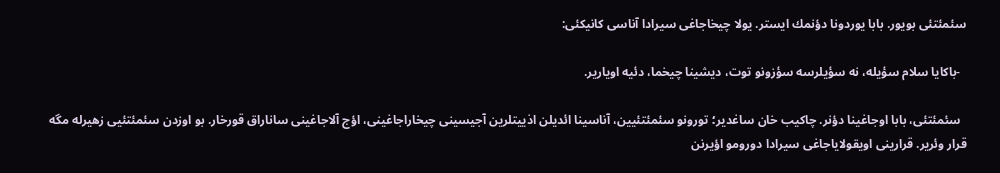سئمئتئی بویور. بابا یوردونا دؤنمك ایستر. یولا چیخاجاغی سیرادا آناسی كانیكئی:

  -باكایا سلام سؤیله، نه سؤیلرسه سؤزونو توت، دیشینا چیخما، دئیه اویاریر.

  سئمئتئی، بابا اوجاغینا دؤنر. چاكیب خان ساغدیر؛ تورونو سئمئتئیین، آناسینا ائدیلن اذییتلرین آجیسینی چیخاراجاغینی، اؤج آلاجاغینی ساناراق قورخار. بو اوزدن سئمئتئیی زهیرله مگه قرار وئریر. قرارینی اویقولایاجاغی سیرادا دورومو اؤیرنن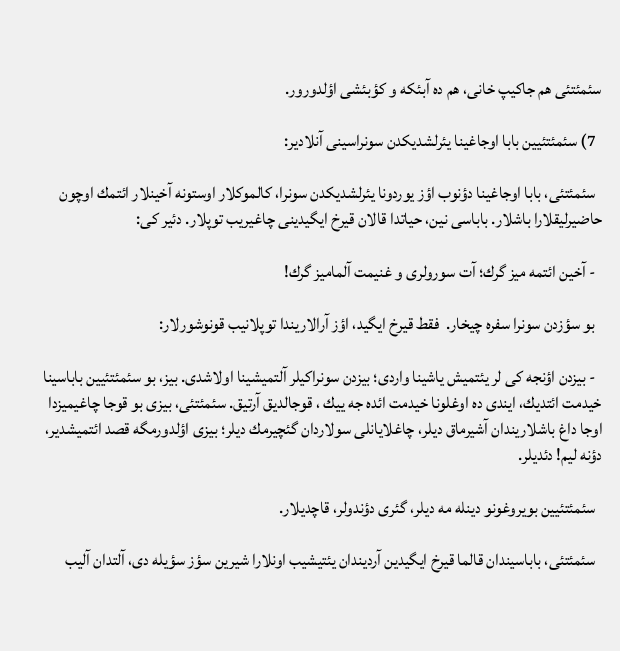سئمئتئی هم جاكیپ خانی، هم ده آبئكه و كؤبئشی اؤلدورور.

  7) سئمئتئیین بابا اوجاغینا یئرلشدیكدن سونراسینی آنلادیر:

  سئمئتئی، بابا اوجاغینا دؤنوب اؤز یوردونا یئرلشدیكدن سونرا، كالموكلار اوستونه آخینلار ائتمك اوچون حاضیرلیقلارا باشلار. باباسی نین، حیاتدا قالان قیرخ ایگیدینی چاغیریب توپلار. دئیر كی:

  - آخین ائتمه میز گرك؛ آت سورولری و غنیمت آلمامیز گرك!

  بو سؤزدن سونرا سفره چیخار.  فقط قیرخ ایگید، اؤز آرالاریندا توپلانیب قونوشورلار:

  - بیزدن اؤنجه كی لر یئتمیش یاشینا واردی؛ بیزدن سونراكیلر آلتمیشینا اولاشدی. بیز، بو سئمئتئیین باباسینا خیدمت ائتدیك، ایندی ده اوغلونا خیدمت ائده جه ییك ، قوجالدیق آرتیق. سئمئتئی، بیزی بو قوجا چاغیمیزدا اوجا داغ باشلاریندان آشیرماق دیلر، چاغلایانلی سولاردان گئچیرمك دیلر؛ بیزی اؤلدورمگه قصد ائتمیشدیر، دؤنه لیم! دئدیلر.

  سئمئتئیین بویروغونو دینله مه دیلر، گئری دؤندولر، قاچدیلار.

  سئمئتئی، باباسیندان قالما قیرخ ایگیدین آردیندان یئتیشیب اونلارا شیرین سؤز سؤیله دی، آلتدان آلیب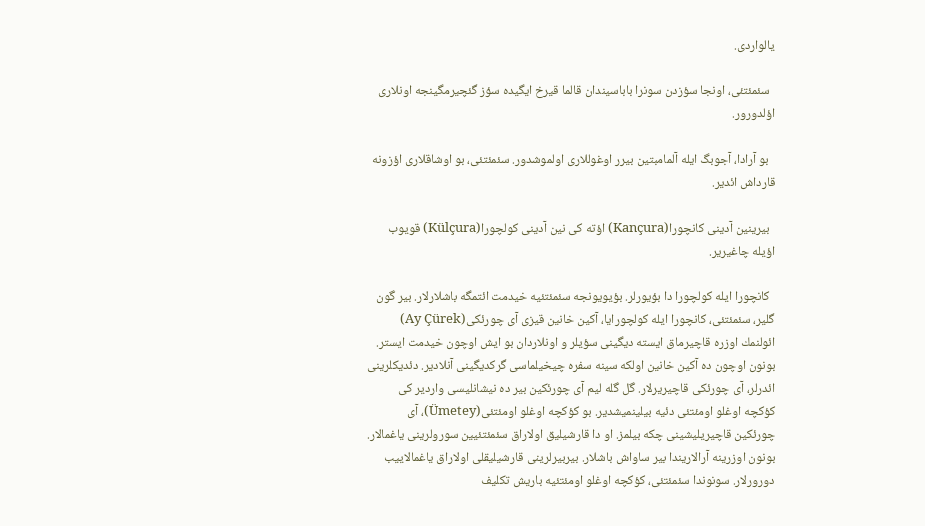یالواردی.

  سئمئتئی، اونجا سؤزدن سونرا باباسیندان قالما قیرخ ایگیده سؤز گئچیرمگینجه اونلاری اؤلدورور.

  بو آرادا، آجوبگ ایله آلمامبتین بیرر اوغوللاری اولموشدور. سئمئتئی، بو اوشاقلاری اؤزونه  قارداش ائدیر.

  بیرینین آدینی كانچورا(Kançura) اؤته كی نین آدینی كولچورا(Külçura) قویوب اؤیله چاغیریر.

  كانچورا ایله كولچورا دا بؤیورلر. بؤیویونجه سئمئتئیه خیدمت ائتمگه باشلارلار. بیر گون گلیر، سئمئتئی، كانچورا ایله كولچورایا، آكین خانین قیزی آی چورئكی(Ay Çürek) ائولنمك اوزره قاچیرماق ایسته دیگینی سؤیلر و اونلاردان بو ایش اوچون خیدمت ایستر. بونون اوچون ده آكین خانین اولكه سینه سفره چیخیلماسی گركدیگینی آنلادیر. دئدیكلرینی ائدرلر، آی چورئكی قاچیریرلار. گل گله لیم آی چورئكین بیر ده نیشانلیسی واردیر كی كؤكچه اوغلو اومئتئی دئیه بیلینمیشدیر. بو كؤكچه اوغلو اومئتئی(Ümetey)، آی چورئكین قاچیریلیشینی چكه بیلمز. او دا قارشیلیق اولاراق سئمئتئیین سورولرینی یاغمالار. بونون اوزرینه آرالاریندا بیر ساواش باشلار. بیربیرلرینی قارشیلیقلی اولاراق یاغمالاییب دورورلار. سونوندا سئمئتئی، كؤكچه اوغلو اومئتئیه باریش تكلیف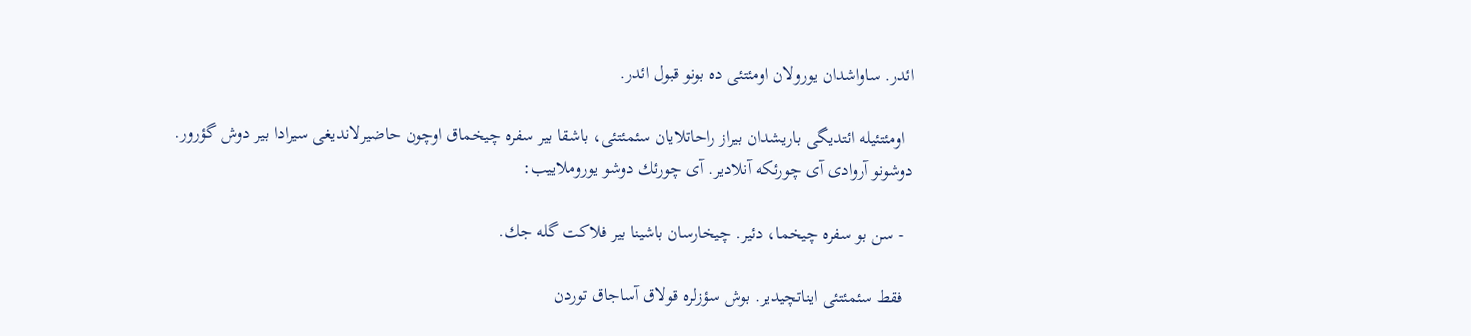ائدر. ساواشدان یورولان اومئتئی ده بونو قبول ائدر.

  اومئتئیله ائتدیگی باریشدان بیراز راحاتلایان سئمئتئی، باشقا بیر سفره چیخماق اوچون حاضیرلاندیغی سیرادا بیر دوش گؤرور. دوشونو آروادی آی چورئكه آنلادیر. آی چورئك دوشو یوروملاییب:

  - سن بو سفره چیخما، دئیر. چیخارسان باشینا بیر فلاكت گله جك.

  فقط سئمئتئی ایناتچیدیر. بوش سؤزلره قولاق آساجاق توردن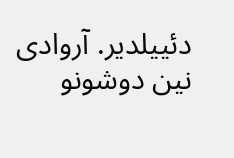دئییلدیر. آروادی نین دوشونو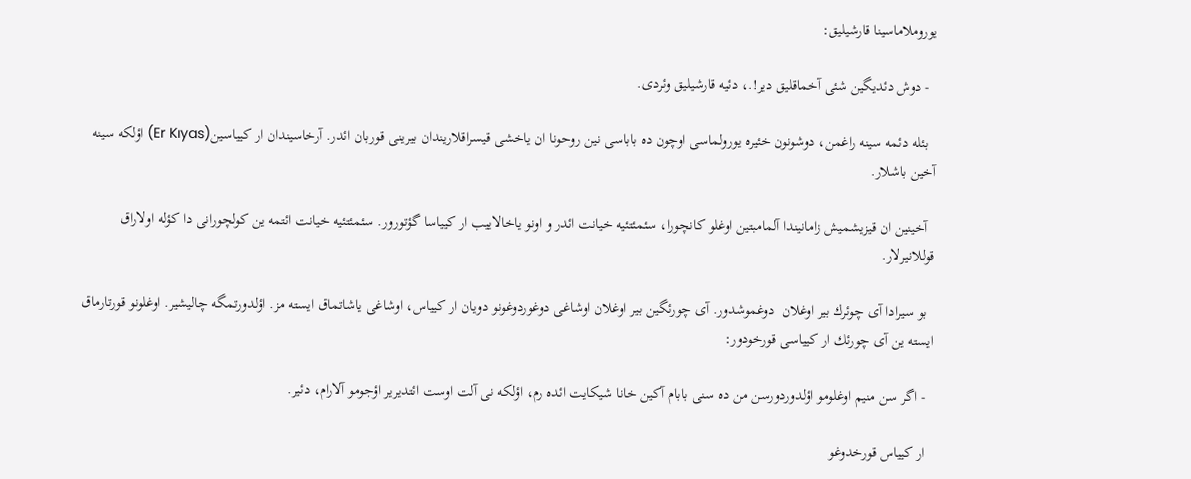یوروملاماسینا قارشیلیق:

  - دوش دئدیگین شئی آخماقلیق دیر!.، دئیه قارشیلیق وئردی.

  بئله دئمه سینه راغمن، دوشونون خئیره یورولماسی اوچون ده باباسی نین روحونا ان یاخشی قیسراقلاریندان بیرینی قوربان ائدر. آرخاسیندان ار كییاسین(Er Kıyas) اؤلكه سینه آخین باشلار.

  آخینین ان قیزیشمیش زامانیندا آلمامبتین اوغلو كانچورا، سئمئتئیه خیانت ائدر و اونو یاخالاییب ار كییاسا گؤتورور. سئمئتئیه خیانت ائتمه ین كولچورانی دا كؤله اولاراق قوللانیرلار.

  بو سیرادا آی چوئرك بیر اوغلان  دوغموشدور. آی چورئگین بیر اوغلان اوشاغی دوغوردوغونو دویان ار كییاس، اوشاغی یاشاتماق ایسته مز. اؤلدورتمگه چالیشیر. اوغلونو قورتارماق ایسته ین آی چورئك ار كییاسی قورخودور:

  - اگر سن منیم اوغلومو اؤلدوردورسن من ده سنی بابام آكین خانا شیكایت ائده رم، اؤلكه نی آلت اوست ائتدیریر اؤجومو آلارام، دئیر.

  ار كییاس قورخدوغو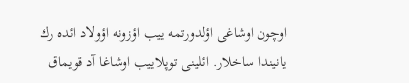اوچون اوشاغی اؤلدورتمه ییب اؤزونه اؤولاد ائده رك یانیندا ساخلار. ائلینی توپلاییب اوشاغا آد قویماق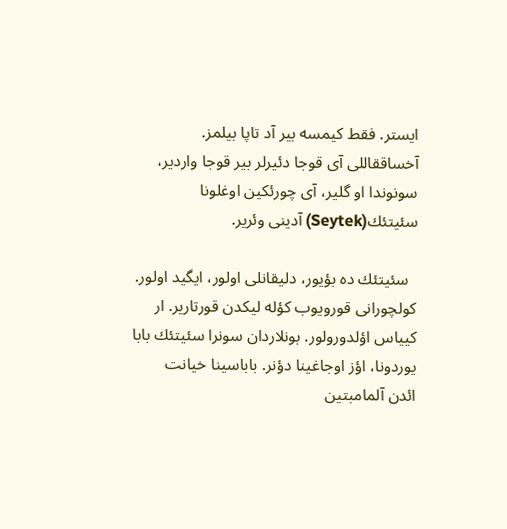ایستر. فقط كیمسه بیر آد تاپا بیلمز. آخساققاللی آی قوجا دئیرلر بیر قوجا واردیر، سونوندا او گلیر، آی چورئكین اوغلونا سئیتئك(Seytek) آدینی وئریر.

  سئیتئك ده بؤیور، دلیقانلی اولور، ایگید اولور. كولچورانی قورویوب كؤله لیكدن قورتاریر. ار كییاس اؤلدورولور. بونلاردان سونرا سئیتئك بابا یوردونا، اؤز اوجاغینا دؤنر. باباسینا خیانت  ائدن آلمامبتین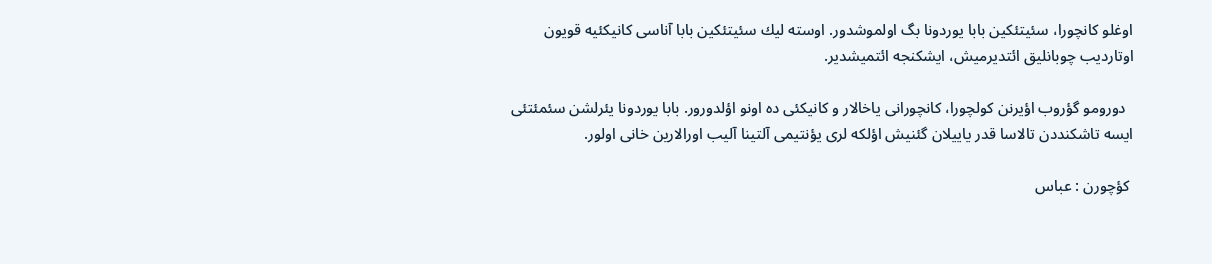اوغلو كانچورا، سئیتئكین بابا یوردونا بگ اولموشدور. اوسته لیك سئیتئكین بابا آناسی كانیكئیه قویون اوتاردیب چوبانلیق ائتدیرمیش، ایشكنجه ائتمیشدیر.

  دورومو گؤروب اؤیرنن كولچورا، كانچورانی یاخالار و كانیكئی ده اونو اؤلدورور. بابا یوردونا یئرلشن سئمئتئی ایسه تاشكنددن تالاسا قدر یاییلان گئنیش اؤلكه لری یؤنتیمی آلتینا آلیب اورالارین خانی اولور.

 كؤچورن : عباس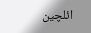ائلچین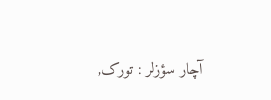آچار سؤزلر : تورک,